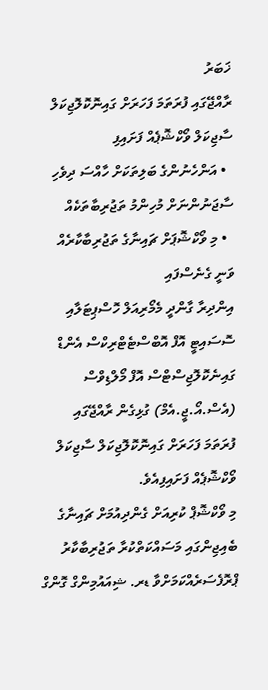ޚަބަރު
ރާއްޖޭގައި ފުރަތަމަ ފަހަރަށް ގައިނޮކޮލޮޖިކަލް ސާޖިކަލް ވޯކްޝޮޕެއް ފަށައިފި
  • އަންހެނުންގެ ބަލިތަކަށް ހާއްސަ ދިވެހި ސާޖަނުންނަށް މުހިންމު ތަޖުރިބާތަކެއް
  • މި ވޯކްޝޮޕަށް ޗައިނާގެ ތަޖުރިބާކާރެއް ވަނީ ގެނެސްފައި
އިންދިރާ ގާންދީ މެމޯރިއަލް ހޮސްޕިޓަލާއި ސޮސައިޓީ އޮފް އޮބްސްޓެޓްރިކްސް އެންޑް ގައިނެކޮލޮޖިސްޓްސް އޮފް މޯލްޑިވްސް (އެސް.އޯ.ޖީ.އެމް) ގުޅިގެން ރާއްޖޭގައި ފުރަތަމަ ފަހަރަށް ގައިނޮކޮލޮޖިކަލް ސާޖިކަލް ވޯކްޝޮޕެއް ފަށައިފިއެވެ.
މި ވޯކްޝޮޕް ކުރިއަށް ގެންދިއުމަށް ޗައިނާގެ ބެއިޖިންގައި މަސައްކަތްކުރާ ތަޖުރިބާކާރު ޕްރޮފެސަރެއްކަމަށްވާ ޑރ. ޝިއައުމިންގް ގޮންގް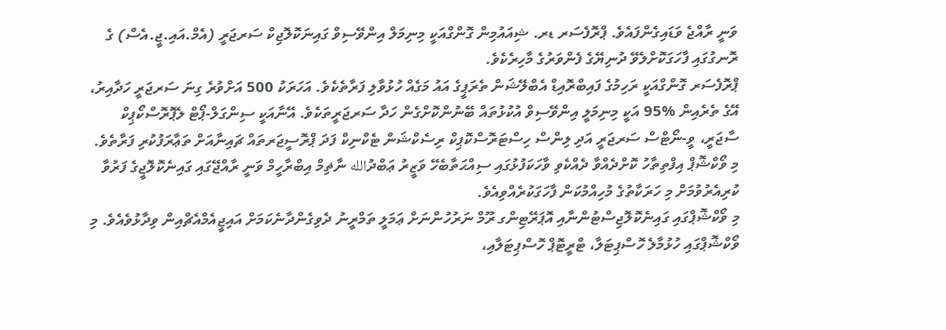ވަނީ ރާއްޖެ ވަޑައިގެންފައެވެ. ޕްރޮފެސަރ ޑރ. ޝިއައުމިން ގޮންގްއަކީ މިނިމަލް އިންވޭސިވް ގައިނަކޮލޮޖިކް ސަރޖަރީ (އެމް.އައި.ޖީ.އެސް) ގެ ރޮނގުގައި ފާހަގަކޮށްލެވޭ ދުނިޔޭގެ ފެންވަރުގެ މާހިރެކެވެ.
ޕްރޮފެސަރ ގޮންގްއަކީ ރަހިމުގެ ފައިބްރޮއިޑް އެބްލޭޝަން ތެރަޕީގެ އައު މަގެއް ހުޅުވާލި ފަރާތެކެވެ. އަހަރަކު 500 އަށްވުރެ ގިނަ ސަރޖަރީ ހަދާއިރު، އޭގެ ތެރެއިން %95 އަކީ މިނިމަލީ އިންވޭސިވް އުކުޅުތައް ބޭނުންކޮށްގެން ހަދާ ސަރޖަރީތަކެވެ. އޭނާއަކީ ސިންގަލް-ޕޯޓް ލެޕޮރޮސްކޯޕިކް ސާޖަރީ، ވީ-ނޯޓްސް ސަރޖަރީ އަދި ލިންސް ހިސްޓަރޮސްކޮޕިކް ރިސެކްޝަން ޓެކްނިކް ފަދަ ޕްރޮސީޖަރތައް ޗައިނާއަށް ތަޢާރަފުކުރި ފަރާތެވެ.
މި ވޯކްޝޮޕް އިފްތިތާހު ކޮށްދެއްވާ ދެއްކެވި ވާހަކަފުޅުގައި ސިއްޙަތާބެހޭ ވަޒީރު ޢަބްދުالله ނާޡިމް އިބްރާހީމް ވަނީ ރާއްޖޭގައި ގައިނެކޮލޮޖީގެ ފަރުވާ ކުރިއެރުވުމަށް މި ހަރަކާތުގެ މުހިއްމުކަން ފާހަގަކުރެއްވިއެވެ.
މި ވޯކްޝޮޕްގައި ގައިނެކޮލޮޖިސްޓުންނާއި އޮޕަރޭޓިންގ ރޫމް ނަރުހުންނަށް ޢަމަލީ ތަމްރީނު ދެވިގެންދާނެކަމަށް އައިޖީއެމްއެޗްއިން ވިދާޅުވެއެވެ. މި ވޯކްޝޮޕްގައި ހުޅުމާލެ ހޮސްޕިޓަލާ، ޓްރީޓޮޕް ހޮސްޕިޓަލާއި،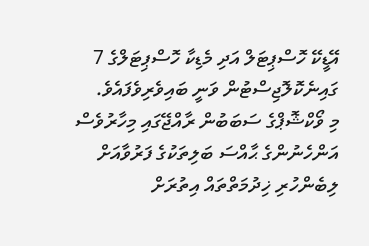އޭޑީކޭ ހޮސްޕިޓަލް އަދި މެޑިކާ ހޮސްޕިޓަލްގެ 7 ގައިނެކޮލޮޖިސްޓުން ވަނީ ބައިވެރިވެފައެވެ.
މި ވޯކްޝޮޕްގެ ސަބަބުން ރާއްޖޭގައި މިހާރުވެސް އަންހެނުންގެ ޙާއްސަ ބަލިތަކުގެ ފަރުވާއަށް ލިބެންހުރި ޚިދުމަތްތައް އިތުރަށް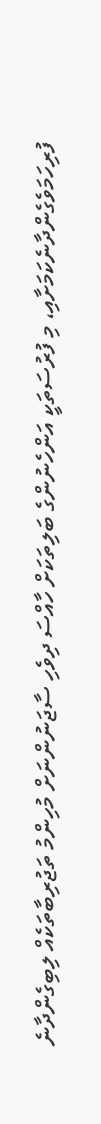ފުރިހަމަވެގެންދާނެކަމަށާއި، މި ފުރުސަތަކީ އަންހެނުންގެ ބަލިތަކަށް ހާއްސަ ދިވެހި ސާޖަނުންނަށް މުހިންމު ތަޖުރިބާތަކެއް ލިބިގެންދާނެ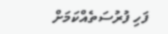ފަހި ފުރުސަތެއްކަމަށް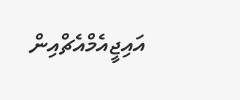އައިޖީއެމްއެޗްއިން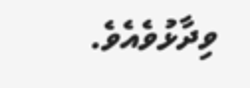ވިދާޅުވެއެވެ.